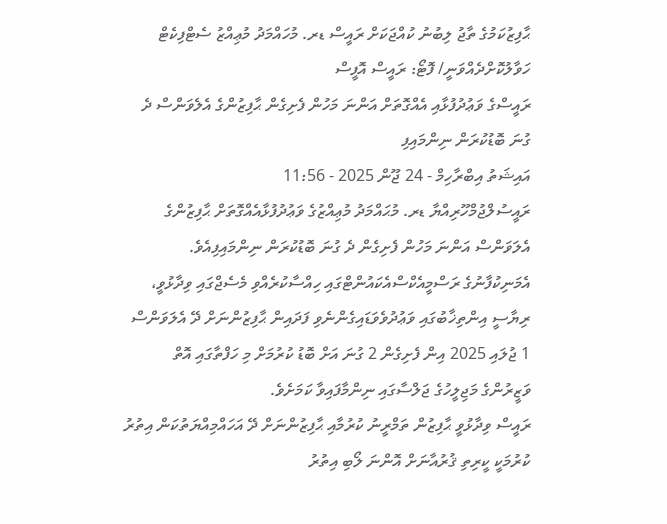ޙާފިޒުކަމުގެ ތާޖު ލިބުނު ކުއްޖަކަށް ރައީސް ޑރ. މުހައްމަދު މުޢިއްޒު ސެޓްފިކެޓް ހަވާލުކޮށްދެއްވަނީ/ ފޮޓޯ: ރައީސް އޮފީސް
ރައީސްގެ ވަޢުދުފުޅާއި އެއްގޮތަށް އަންނަ މަހުން ފެށިގެން ޙާފިޒުންގެ އެލެވަންސް ދެ ގުނަ ބޮޑުކުރަން ނިންމައިފި
އައިޝަތު އިބްރާހިމް - 24 ޖޫން 2025 - 11:56
ރައީސުލްޖުމްހޫރިއްޔާ ޑރ. މުޙައްމަދު މުޢިއްޒުގެ ވަޢުދުފުޅާއެއްގޮތަށް ޙާފިޒުންގެ އެލަވަންސް އަންނަ މަހުން ފެށިގެން ދެ ގުނަ ބޮޑުކުރަން ނިންމައިފިއެވެ.
އެމަނިކުފާނުގެ ރަސްމީއެކްސްއެކައުންޓްގައި ހިއްސާކުރެއްވި މެސެޖްގައި ވިދާޅުވީ، ރިޔާސީ އިންތިޚާބުގައި ވަޢުދުވެވަޑައިގެންނެވި ފަދައިން ޙާފިޒުންނަށް ދޭ އެލަވަންސް 1 ޖުލައި 2025 އިން ފެށިގެން 2 ގުނަ އަށް ބޮޑު ކުރުމަށް މި ހަފްތާގައި އޮތް ވަޒީރުންގެ މަޖިލީހުގެ ޖަލްސާގައި ނިންމާފައިވާ ކަމަށެވެ.
ރައީސް ވިދާޅުވީ ޙާފިޒުން ތަމްރީނު ކުރުމާއި ޙާފިޒުންނަށް ދޭ އަހައްމިއްޔަތުކަން އިތުރު ކުރުމަކީ ކީރިތި ޤުރުއާނަށް އޮންނަ ލޯބި އިތުރު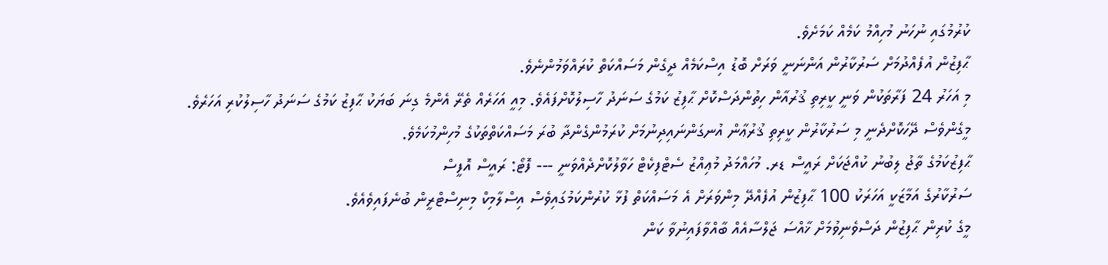ކުރުމުގައި ނުހަނު މުހިއްމު ކަމެއް ކަމަށެވެ.
ޙާފިޒުން އުފެއްދުމަށް ސަރުކާރުން އަންނަނީ ވަރަށް ބޮޑު އިސްކަމެއް ދީގެން މަސައްކަތް ކުރައްވަމުންނެވެ.
މި އަހަރު 24 ފަރާތަކުން ވަނީ ކީރިތި ޤުރުއާން ހިތުންދަސްކޮށް ޙާފިޒު ކަމުގެ ސަނަދު ހާސިލުކޮށްފައެވެ. މިއީ އަހަރެއް ތެރޭ އެންމެ ގިނަ ބަޔަކު ޙާފިޒު ކަމުގެ ސަނަދު ހާސިލުކުރި އަހަރެވެ. މީގެންވެސް ދޭހަކޮށްދެނީ މި ސަރުކާރުން ކީރިތި ޤުރުޢާން އުނގަންނައިދިނުމަށް ކުރަމުންގެންދާ ބުރަ މަސައްކަތްތަކުގެ މުހިންމުކަމެވެ.
ޙާފިޒުކަމުގެ ތާޖު ލިބުނު ކުއްޖަކަށް ރައީސް ޑރ. މުހައްމަދު މުޢިއްޒު ސެޓްފިކެޓް ހަވާލުކޮށްދެއްވަނީ --- ފޮޓޯ: ރައީސް އޮފީސް
ސަރުކާރުގެ އަމާޒަކީ އަހަރަކު 100 ޙާފިޒުން އުފެއްދޭ މިންވަރަށް އެ މަސައްކަތް ފުޅާ ކުރުންކަމުގައިވެސް އިސްލާމިކް މިނިސްޓްރީން ބުނެފައިވެއެވެ.
މީގެ ކުރިން ޙާފިޒުން ދަސްވެނިވުމަށް ޚާއްސަ ޖަލްސާއެއް ބާއްވާފައިނުވާ ކަން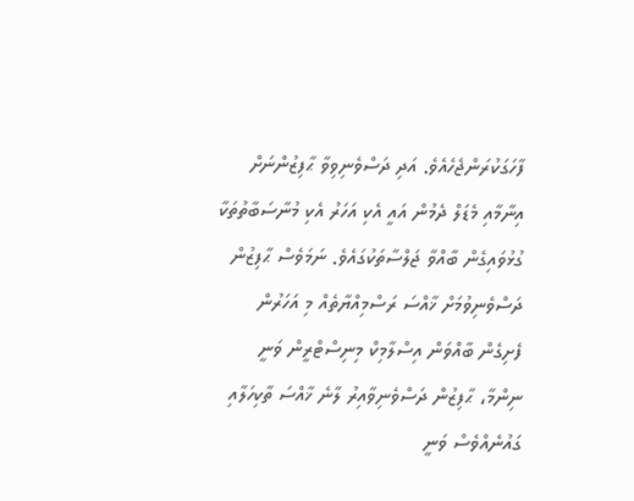ފާހަގަކުރަންޖެހެއެވެ. އަދި ދަސްވެނިވިވާ ޙާފިޒުންނަށް އިނާމާއި މެޑަލް ދެމުން އައީ އެކި އަހަރު އެކި މުނާސަބާތުތަކާ ގުޅުވައިގެން ބާއްވާ ޖަލްސާތަކުގައެވެ. ނަމަވެސް ޙާފިޒުން ދަސްވެނިވުމަށް ޚާއްސަ ރަސްމިއްޔާތެއް މި އަހަރުން ފެށިގެން ބާއްވަން އިސްލާމިކް މިނިސްޓްރީން ވަނީ ނިންމާ، ޙާފިޒުން ދަސްވެނިވާއިރު ލާނެ ޚާއްސަ ތާކިހަލާއި ގައުނެއްވެސް ވަނީ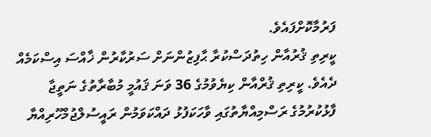ފަރުމާކޮށްފައެވެ.
ކީރިތި ޤުރުއާން ހިތުދަސްކުރާ ޙާފިޒުންނަށް ސަރުކާރުން ޚާއްސަ އިސްކަމެއް ދެއެވެ. ކީރިތި ޤުރްއާން ކިޔެވުމުގެ 36 ވަނަ ޤައުމީ މުބާރާތުގެ ނަތީޖާ ފާޅުކުރުމުގެ ރަސްމިއްޔާތުގައި ވާހަކަފުޅު ދައްކަވަމުން ރައީސުލްޖުމްހޫރިއްޔާ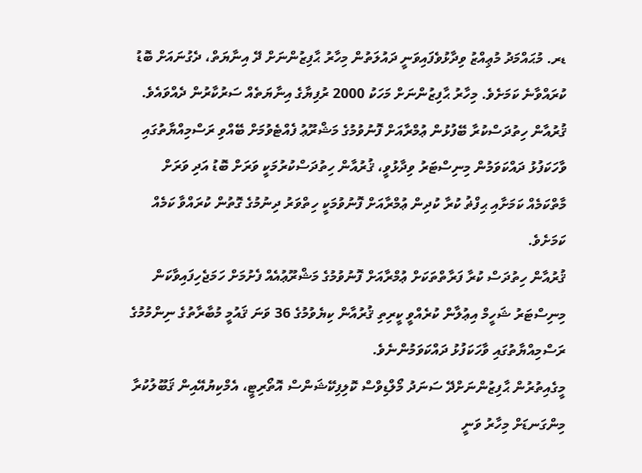ޑރ. މުޙައްމަދު މުޢިއްޒު ވިދާޅުވެފައިވަނީ ދައުލަތުން މިހާރު ޙާފިޒުންނަށް ދޭ އިނާޔަތް، ދެގުނައަށް ބޮޑު ކުރައްވާނެ ކަމަށެވެ. މިހާރު ޙާފިޒުންނަށް މަހަކު 2000 ރުފިޔާގެ އިނާޔަތެއް ސަރުކާރުން ދެއްވައެވެ.
ޤުރުއާން ހިތުދަސްކުރާ ބޭފުޅުން ޢުމްރާއަށް ފޮނުވުމުގެ މަޝްރޫޢު ފެއްޓެވުމަށް ބޭއްވި ރަސްމިއްޔާތުގައި ވާހަކަފުޅު ދައްކަވަމުން މިނިސްޓަރު ވިދާޅުވީ، ޤުރުއާން ހިތުދަސްކުރުމަކީ ވަރަށް ބޮޑު އަދި ވަރަށް މާތްކަމެއް ކަމަށާއި ޙިފްޡު ކުރާ ކުދިން ޢުމްރާއަށް ފޮނުވުމަކީ ހިތްވަރު ދިނުމުގެ ގޮތުން ކުރައްވާ ކަމެއް ކަމަށެވެ.
ޤުރުއާން ހިތުދަސް ކުރާ ފަރާތްތަކަށް ޢުމްރާއަށް ފޮނުވުމުގެ މަޝްރޫޢުއެއް ފެށުމަށް ހަމަޖެހިފައިވާކަން މިނިސްޓަރު ޝަހީމް އިޢުލާން ކުރެއްވީ ކީރިތި ޤުރުއާން ކިޔެވުމުގެ 36 ވަނަ ޤައުމީ މުބާރާތުގެ ނިންމުމުގެ ރަސްމިއްޔާތުގައި ވާހަކަފުޅު ދައްކަވަމުންނެވެ.
މީގެއިތުރުން ޙާފިޒުންނަށްދޭ ސަނަދު މޯލްޑިވްސް ކޮލިފިކޭޝަންސް އޮތޯރިޓީ، އެމްކިޔުއޭއިން ޤަބޫލުކުރާ މިންގަނޑަށް މިހާރު ވަނީ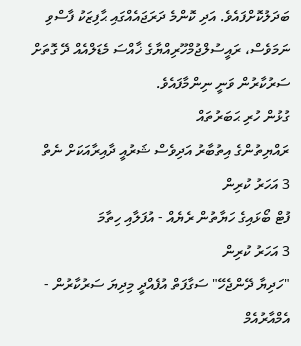ބަދަލުކޮށްފައެވެ. އަދި ކޮންމެ ދަރަޖައެއްގައި ޙާފިޒަކު ފާސްވި ނަމަވެސް، ރައީސުލްޖުމްހޫރިއްޔާގެ ޚާއްސަ މެޑަލްއެއް ދޭ ގޮތަށް ސަރުކާރުން ވަނީ ނިންމާފައެވެ.
ގުޅުން ހުރި ޙަބަރުތައް
ރައްޔިތުންގެ އިތުބާރު އަދިވެސް ޝަރުއީ ދާއިރާއަކަށް ނެތް
3 އަހަރު ކުރިން
ފުޓް ބޯޅައިގެ ހަޔާތުން ރެޔެއް - އުފަލާއި ހިތާމަ
3 އަހަރު ކުރިން
"ހަދިޔާ ދޭންޖެހޭ" ސަގާފަތް އުފެއްދީ މިދިޔަ ސަރުކާރުން - އެމްއާރުއެމް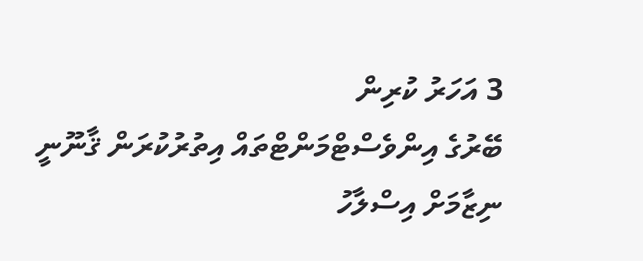3 އަހަރު ކުރިން
ބޭރުގެ އިންވެސްޓްމަންޓްތައް އިތުރުކުރަން ޤާނޫނީ ނިޒާމަށް އިސްލާހު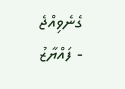ގެނެވިއްޖެ - ފައްޔާޒު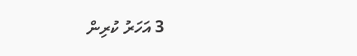3 އަހަރު ކުރިން